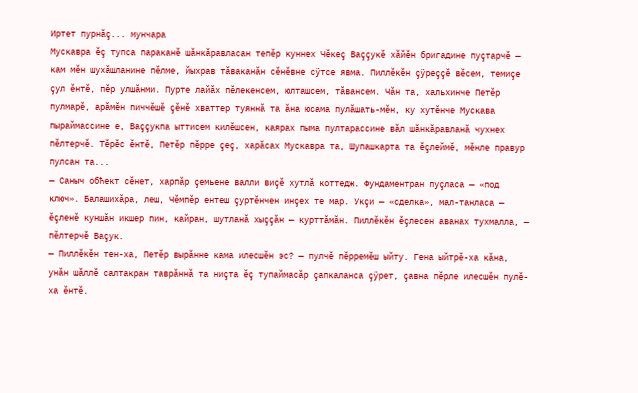Иртет пурнăç... мунчара
Мускавра ĕç тупса параканĕ шăнкăравласан тепĕр куннех Чĕкеç Ваççукĕ хăйĕн бригадине пуçтарчĕ — кам мĕн шухăшланине пĕлме, йыхрав тăваканăн сĕнĕвне сÿтсе явма. Пиллĕкĕн çÿреççĕ вĕсем, темиçе çул ĕнтĕ, пĕр улшăнми. Пурте лайăх пĕлекенсем, юлташсем, тăвансем. Чăн та, хальхинче Петĕр пулмарĕ, арăмĕн пиччĕшĕ çĕнĕ хваттер туяннă та ăна юсама пулăшать-мĕн, ку хутĕнче Мускава пыраймассине е, Ваççукпа ыттисем килĕшсен, каярах пыма пултарассине вăл шăнкăравланă чухнех пĕлтерчĕ. Тĕрĕс ĕнтĕ, Петĕр пĕрре çеç, харăсах Мускавра та, Шупашкарта та ĕçлеймĕ, мĕнле правур пулсан та...
— Саныч обћект сĕнет, харпăр çемьене валли виçĕ хутлă коттедж. Фундаментран пуçласа — «под ключ». Балашихăра, леш, Чĕмпĕр ентеш çуртĕнчен инçех те мар. Укçи — «сделка», мал-танласа — ĕçленĕ куншăн икшер пин, кайран, шутланă хыççăн — курттăмăн. Пиллĕкĕн ĕçлесен аванах тухмалла, — пĕлтерчĕ Ваçук.
— Пиллĕкĕн тен-ха, Петĕр вырăнне кама илесшĕн эс? — пулчĕ пĕрремĕш ыйту. Гена ыйтрĕ-ха кăна, унăн шăллĕ салтакран таврăннă та ниçта ĕç тупаймасăр çапкаланса çÿрет, çавна пĕрле илесшĕн пулĕ-ха ĕнтĕ.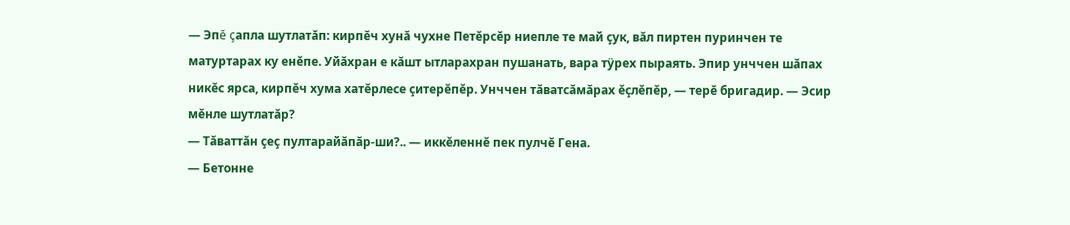— Эпĕ çапла шутлатăп: кирпĕч хунă чухне Петĕрсĕр ниепле те май çук, вăл пиртен пуринчен те матуртарах ку енĕпе. Уйăхран е кăшт ытларахран пушанать, вара тÿрех пыраять. Эпир унччен шăпах никĕс ярса, кирпĕч хума хатĕрлесе çитерĕпĕр. Унччен тăватсăмăрах ĕçлĕпĕр, — терĕ бригадир. — Эсир мĕнле шутлатăр?
— Тăваттăн çеç пултарайăпăр-ши?.. — иккĕленнĕ пек пулчĕ Гена.
— Бетонне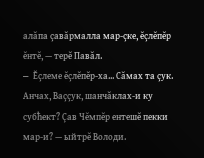алăпа çавăрмалла мар-çке, ĕçлĕпĕр ĕнтĕ, — терĕ Павăл.
— Ĕçлеме ĕçлĕпĕр-ха... Сăмах та çук. Анчах, Ваççук, шанчăклах-и ку субћект? Çав Чĕмпĕр ентешĕ пекки мар-и? — ыйтрĕ Володи.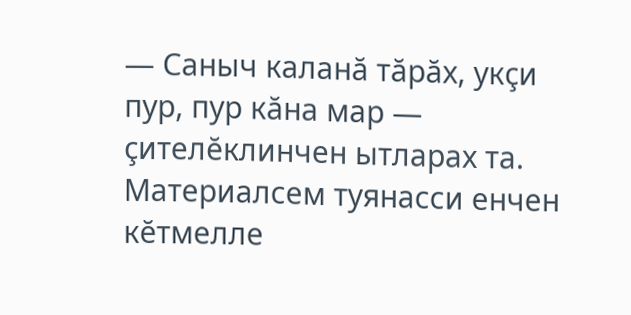— Саныч каланă тăрăх, укçи пур, пур кăна мар — çителĕклинчен ытларах та. Материалсем туянасси енчен кĕтмелле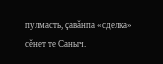пулмасть, çавăнпа «сделка» сĕнет те Саныч.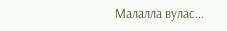Малалла вулас...